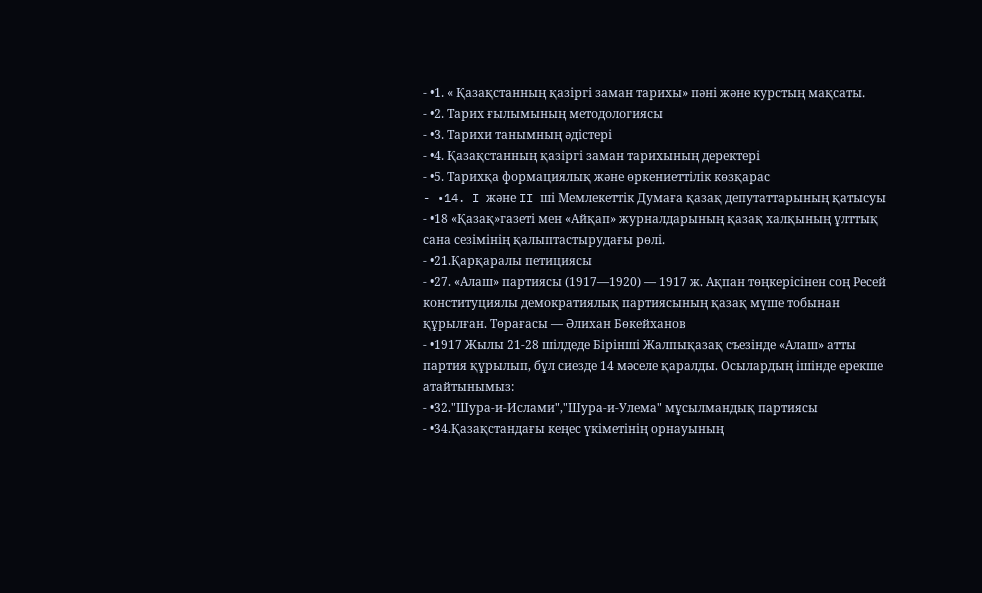- •1. « Қазақстанның қазіргі заман тарихы» пәні және курстың мақсаты.
- •2. Тарих ғылымының методологиясы
- •3. Тарихи танымның әдістері
- •4. Қазақстанның қазіргі заман тарихының деректері
- •5. Тарихқа формациялық және өркениеттілік көзқарас
- •14. I және II ші Мемлекеттік Думаға қазақ депутаттарының қатысуы
- •18 «Қазақ»газеті мен «Айқап» журналдарының қазақ халқының ұлттық сана сезімінің қалыптастырудағы рөлі.
- •21.Қарқаралы петициясы
- •27. «Алаш» партиясы (1917—1920) — 1917 ж. Ақпан төңкерісінен соң Ресей конституциялы демократиялық партиясының қазақ мүше тобынан құрылған. Төрағасы — Әлихан Бөкейханов
- •1917 Жылы 21-28 шілдеде Бірінші Жалпықазақ съезінде «Алаш» атты партия құрылып, бұл сиезде 14 мәселе қаралды. Осылардың ішінде ерекше атайтынымыз:
- •32."Шура-и-Ислами","Шура-и-Улема" мұсылмандық партиясы
- •34.Қазақстандағы кеңес үкіметінің орнауының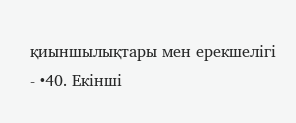қиыншылықтары мен ерекшелігі
- •40. Екінші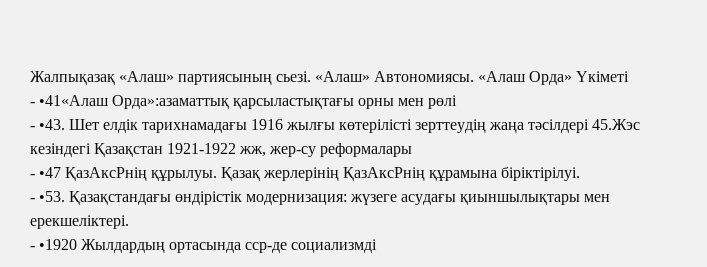Жалпықазақ «Алаш» партиясының сьезі. «Алаш» Автономиясы. «Алаш Орда» Үкіметі
- •41«Алаш Орда»:азаматтық қарсыластықтағы орны мен рөлі
- •43. Шет елдік тарихнамадағы 1916 жылғы көтерілісті зерттеудің жаңа тәсілдері 45.Жэс кезіндегі Қазақстан 1921-1922 жж, жер-су реформалары
- •47 ҚазАксРнің құрылуы. Қазақ жерлерінің ҚазАксРнің құрамына біріктірілуі.
- •53. Қазақстандағы өндірістік модернизация: жүзеге асудағы қиыншылықтары мен ерекшеліктері.
- •1920 Жылдардың ортасында сср-де социализмді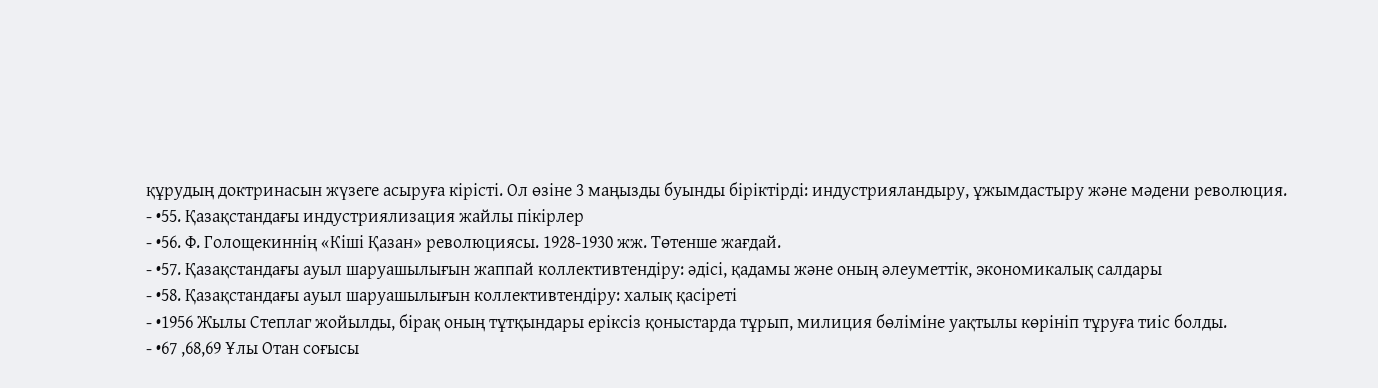құрудың доктринасын жүзеге асыруға кірісті. Ол өзіне 3 маңызды буынды біріктірді: индустрияландыру, ұжымдастыру және мәдени революция.
- •55. Қазақстандағы индустриялизация жайлы пікірлер
- •56. Ф. Голощекиннің «Кіші Қазан» революциясы. 1928-1930 жж. Төтенше жағдай.
- •57. Қазақстандағы ауыл шаруашылығын жаппай коллективтендіру: әдісі, қадамы және оның әлеуметтік, экономикалық салдары
- •58. Қазақстандағы ауыл шаруашылығын коллективтендіру: халық қасіреті
- •1956 Жылы Степлаг жойылды, бірақ оның тұтқындары еріксіз қоныстарда тұрып, милиция бөліміне уақтылы көрініп тұруға тиіс болды.
- •67 ,68,69 Ұлы Отан соғысы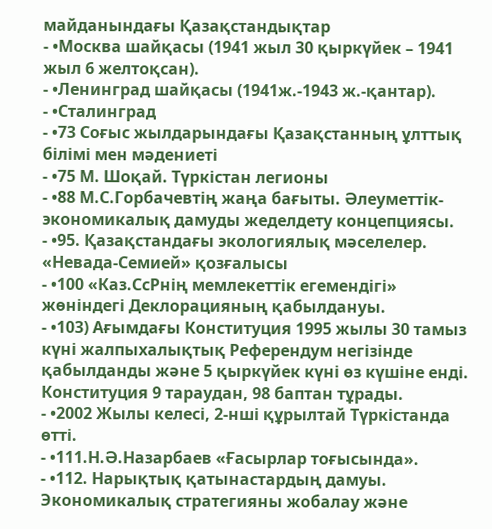майданындағы Қазақстандықтар
- •Москва шайқасы (1941 жыл 30 қыркүйек – 1941 жыл 6 желтоқсан).
- •Ленинград шайқасы (1941ж.-1943 ж.-қантар).
- •Сталинград
- •73 Соғыс жылдарындағы Қазақстанның ұлттық білімі мен мәдениеті
- •75 М. Шоқай. Түркістан легионы
- •88 М.С.Горбачевтің жаңа бағыты. Әлеуметтік-экономикалық дамуды жеделдету концепциясы.
- •95. Қазақстандағы экологиялық мәселелер. «Невада-Семией» қозғалысы
- •100 «Каз.СсРнің мемлекеттік егемендігі» жөніндегі Деклорацияның қабылдануы.
- •103) Ағымдағы Конституция 1995 жылы 30 тамыз күні жалпыхалықтық Референдум негізінде қабылданды және 5 қыркүйек күні өз күшіне енді. Конституция 9 тараудан, 98 баптан тұрады.
- •2002 Жылы келесі, 2-нші құрылтай Түркістанда өтті.
- •111.Н.Ә.Назарбаев «Ғасырлар тоғысында».
- •112. Нарықтық қатынастардың дамуы. Экономикалық стратегияны жобалау және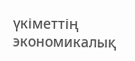үкіметтің экономикалық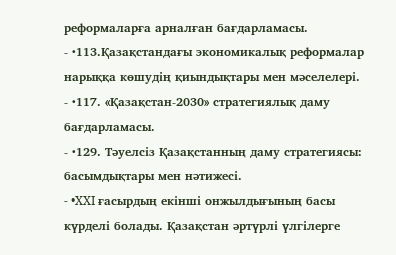реформаларға арналған бағдарламасы.
- •113.Қазақстандағы экономикалық реформалар нарыққа көшудің қиындықтары мен мәселелері.
- •117. «Қазақстан-2030» стратегиялық даму бағдарламасы.
- •129. Тәуелсіз Қазақстанның даму стратегиясы: басымдықтары мен нәтижесі.
- •XXI ғасырдың екінші онжылдығының басы күрделі болады. Қазақстан әртүрлі үлгілерге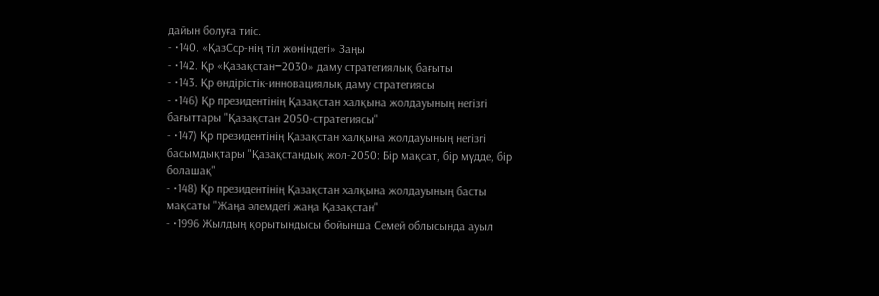дайын болуға тиіс.
- •140. «ҚазСср-нің тіл жөніндегі» Заңы
- •142. Қр «Қазақстан‒2030» даму стратегиялық бағыты
- •143. Қр өндірістік-инновациялық даму стратегиясы
- •146) Қр президентінің Қазақстан халқына жолдауының негізгі бағыттары "Қазақстан 2050-стратегиясы"
- •147) Қр президентінің Қазақстан халқына жолдауының негізгі басымдықтары "Қазақстандық жол-2050: Бір мақсат, бір мүдде, бір болашақ"
- •148) Қр президентінің Қазақстан халқына жолдауының басты мақсаты "Жаңа әлемдегі жаңа Қазақстан"
- •1996 Жылдың қорытындысы бойынша Семей облысында ауыл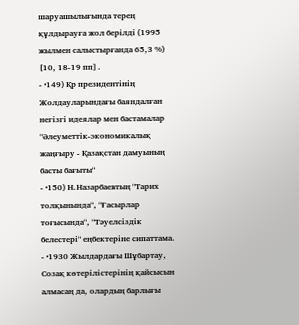шаруашылығында терең құлдырауға жол берілді (1995 жылмен салыстырғанда 65,3 %) [10, 18-19 пп].
- •149) Қр президентінің Жолдауларындағы баяндалған негізгі идеялар мен бастамалар "Әлеуметтік-экономикалық жаңғыру - Қазақстан дамуының басты бағыты"
- •150) Н.Назарбаевтың "Тарих толқынында", "Ғасырлар тоғысында", "Тәуелсіздік белестері" еңбектеріне сипаттама.
- •1930 Жылдардағы Шұбартау, Созақ көтерілістерінің қайсысын алмасаң да, олардың барлығы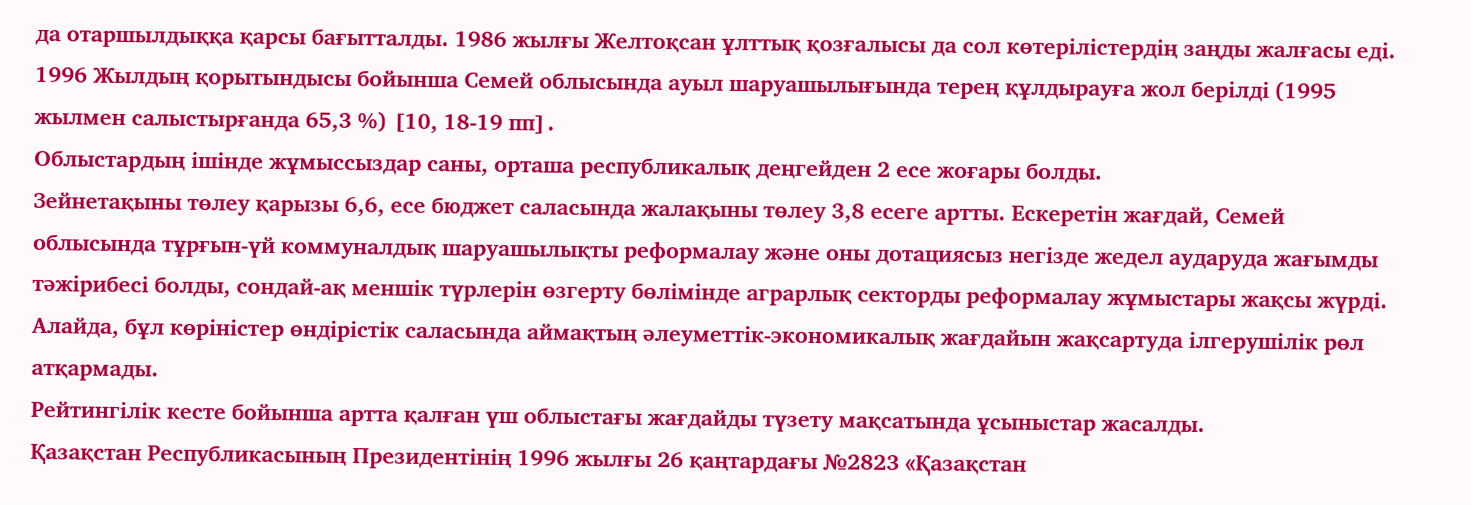да отаршылдыққа қарсы бағытталды. 1986 жылғы Желтоқсан ұлттық қозғалысы да сол көтерілістердің заңды жалғасы еді.
1996 Жылдың қорытындысы бойынша Семей облысында ауыл шаруашылығында терең құлдырауға жол берілді (1995 жылмен салыстырғанда 65,3 %) [10, 18-19 пп].
Облыстардың ішінде жұмыссыздар саны, орташа республикалық деңгейден 2 есе жоғары болды.
Зейнетақыны төлеу қарызы 6,6, есе бюджет саласында жалақыны төлеу 3,8 есеге артты. Ескеретін жағдай, Семей облысында тұрғын-үй коммуналдық шаруашылықты реформалау және оны дотациясыз негізде жедел аударуда жағымды тәжірибесі болды, сондай-ақ меншік түрлерін өзгерту бөлімінде аграрлық секторды реформалау жұмыстары жақсы жүрді. Алайда, бұл көріністер өндірістік саласында аймақтың әлеуметтік-экономикалық жағдайын жақсартуда ілгерушілік рөл атқармады.
Рейтингілік кесте бойынша артта қалған үш облыстағы жағдайды түзету мақсатында ұсыныстар жасалды.
Қазақстан Республикасының Президентінің 1996 жылғы 26 қаңтардағы №2823 «Қазақстан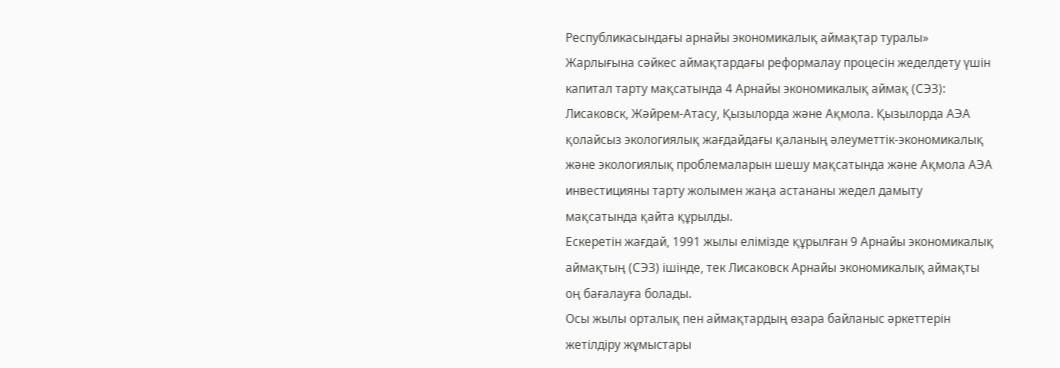Республикасындағы арнайы экономикалық аймақтар туралы» Жарлығына сәйкес аймақтардағы реформалау процесін жеделдету үшін капитал тарту мақсатында 4 Арнайы экономикалық аймақ (СЭЗ): Лисаковск, Жәйрем-Атасу, Қызылорда және Ақмола. Қызылорда АЭА қолайсыз экологиялық жағдайдағы қаланың әлеуметтік-экономикалық және экологиялық проблемаларын шешу мақсатында және Ақмола АЭА инвестицияны тарту жолымен жаңа астананы жедел дамыту мақсатында қайта құрылды.
Ескеретін жағдай, 1991 жылы елімізде құрылған 9 Арнайы экономикалық аймақтың (СЭЗ) ішінде, тек Лисаковск Арнайы экономикалық аймақты оң бағалауға болады.
Осы жылы орталық пен аймақтардың өзара байланыс әркеттерін жетілдіру жұмыстары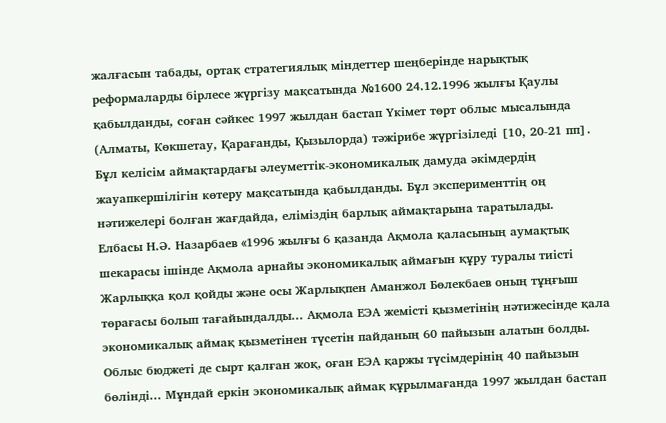жалғасын табады, ортақ стратегиялық міндеттер шеңберінде нарықтық реформаларды бірлесе жүргізу мақсатында №1600 24.12.1996 жылғы Қаулы қабылданды, соған сәйкес 1997 жылдан бастап Үкімет төрт облыс мысалында (Алматы, Көкшетау, Қарағанды, Қызылорда) тәжірибе жүргізіледі [10, 20-21 пп].
Бұл келісім аймақтардағы әлеуметтік-экономикалық дамуда әкімдердің жауапкершілігін көтеру мақсатында қабылданды. Бұл эксперименттің оң нәтижелері болған жағдайда, еліміздің барлық аймақтарына таратылады.
Елбасы Н.Ә. Назарбаев «1996 жылғы 6 қазанда Ақмола қаласының аумақтық шекарасы ішінде Ақмола арнайы экономикалық аймағын құру туралы тиісті Жарлыққа қол қойды және осы Жарлықпен Аманжол Бөлекбаев оның тұңғыш төрағасы болып тағайындалды... Ақмола ЕЭА жемісті қызметінің нәтижесінде қала экономикалық аймақ қызметінен түсетін пайданың 60 пайызын алатын болды. Облыс бюджеті де сырт қалған жоқ, оған ЕЭА қаржы түсімдерінің 40 пайызын бөлінді... Мұндай еркін экономикалық аймақ құрылмағанда 1997 жылдан бастап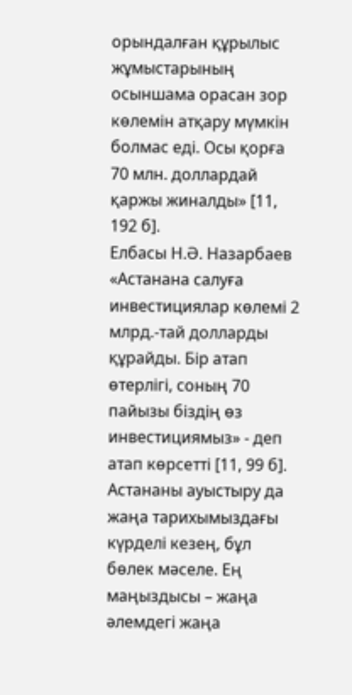орындалған құрылыс жұмыстарының осыншама орасан зор көлемін атқару мүмкін болмас еді. Осы қорға 70 млн. доллардай қаржы жиналды» [11, 192 б].
Елбасы Н.Ә. Назарбаев «Астанана салуға инвестициялар көлемі 2 млрд.-тай долларды құрайды. Бір атап өтерлігі, соның 70 пайызы біздің өз инвестициямыз» - деп атап көрсетті [11, 99 б]. Астананы ауыстыру да жаңа тарихымыздағы күрделі кезең, бұл бөлек мәселе. Ең маңыздысы – жаңа әлемдегі жаңа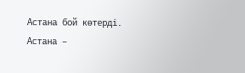Астана бой көтерді. Астана –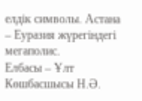елдік символы. Астана – Еуразия жүрегіндегі мегаполис.
Елбасы – Ұлт Көшбасшысы Н.Ә.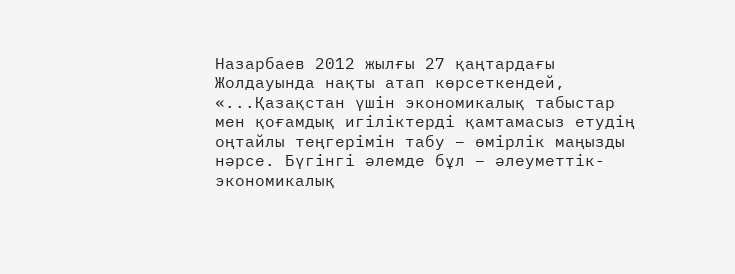Назарбаев 2012 жылғы 27 қаңтардағы Жолдауында нақты атап көрсеткендей, «...Қазақстан үшін экономикалық табыстар мен қоғамдық игіліктерді қамтамасыз етудің оңтайлы теңгерімін табу – өмірлік маңызды нәрсе. Бүгінгі әлемде бұл – әлеуметтік-экономикалық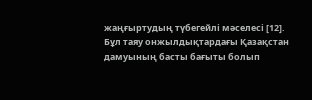жаңғыртудың түбегейлі мәселесі [12]. Бұл таяу онжылдықтардағы Қазақстан дамуының басты бағыты болып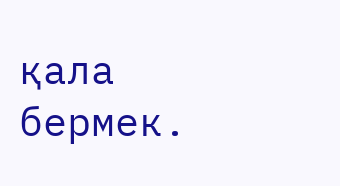қала бермек.